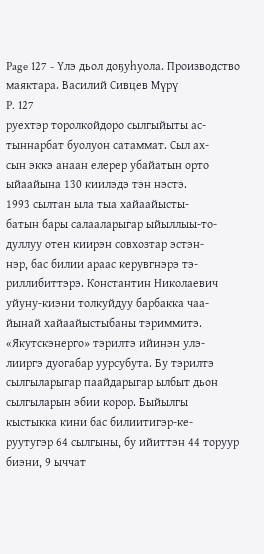Page 127 - Үлэ дьол доҕуһуола. Производство маяктара. Василий Сивцев Мүрү
P. 127
руехтэр торолкойдоро сылгыйыты ас-
тыннарбат буолуон сатаммат. Сыл ах-
сын эккэ анаан елерер убайатын орто
ыйаайына 130 киилэдэ тэн нэстэ.
1993 сылтан ыла тыа хайаайысты-
батын бары салааларыгар ыйыллыы-то-
дуллуу отен киирэн совхозтар эстэн-
нэр, бас билии араас керувгнэрэ тэ-
риллибиттэрэ. Константин Николаевич
уйуну-киэни толкуйдуу барбакка чаа-
йынай хайаайыстыбаны тэриммитэ.
«Якутскэнерго» тэрилтэ ийинэн улэ-
лииргэ дуогабар уурсубута. Бу тэрилтэ
сылгыларыгар паайдарыгар ылбыт дьон
сылгыларын эбии корор. Быйылгы
кыстыкка кини бас билиитигэр-ке-
руутугэр 64 сылгыны, бу ийиттэн 44 торуур биэни, 9 ыччат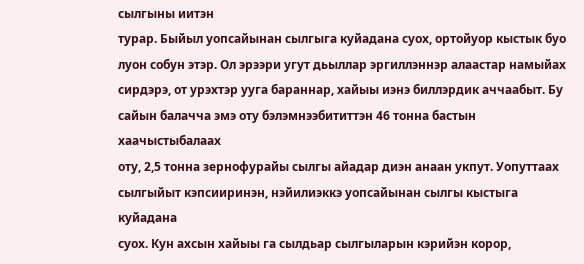сылгыны иитэн
турар. Быйыл уопсайынан сылгыга куйадана суох, ортойуор кыстык буо
луон собун этэр. Ол эрээри угут дьыллар эргиллэннэр алаастар намыйах
сирдэрэ, от урэхтэр ууга бараннар, хайыы иэнэ биллэрдик аччаабыт. Бу
сайын балачча эмэ оту бэлэмнээбититтэн 46 тонна бастын хаачыстыбалаах
оту, 2,5 тонна зернофурайы сылгы айадар диэн анаан укпут. Уопуттаах
сылгыйыт кэпсииринэн, нэйилиэккэ уопсайынан сылгы кыстыга куйадана
суох. Кун ахсын хайыы га сылдьар сылгыларын кэрийэн корор,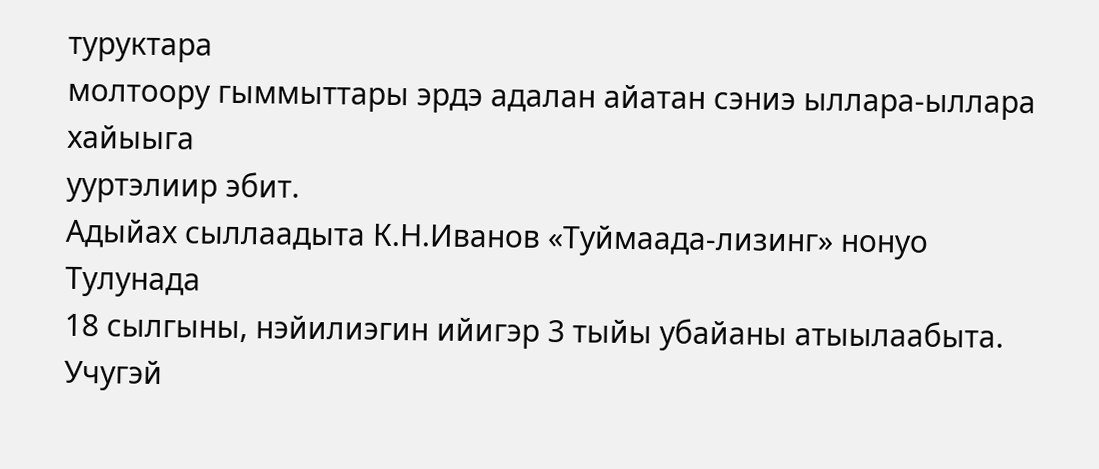туруктара
молтоору гыммыттары эрдэ адалан айатан сэниэ ыллара-ыллара хайыыга
ууртэлиир эбит.
Адыйах сыллаадыта К.Н.Иванов «Туймаада-лизинг» нонуо Тулунада
18 сылгыны, нэйилиэгин ийигэр 3 тыйы убайаны атыылаабыта. Учугэй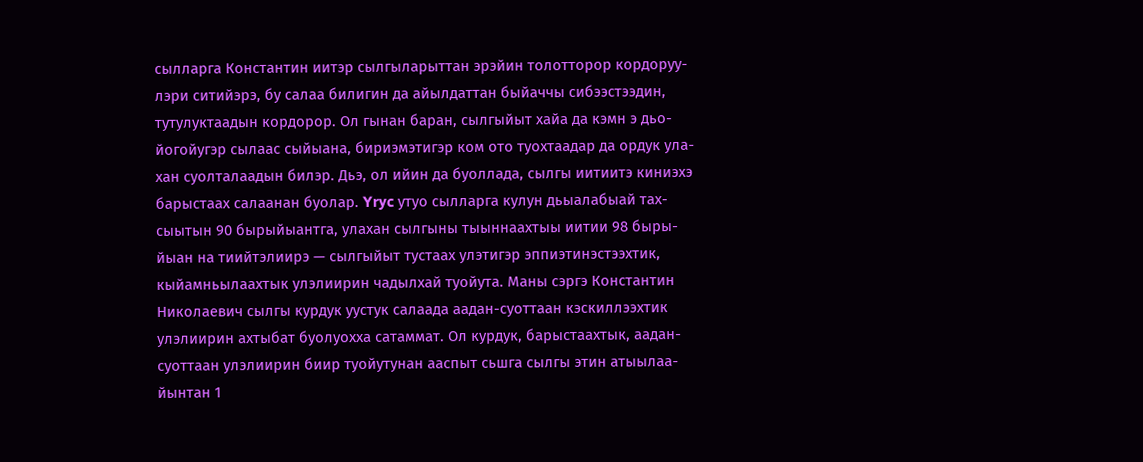сылларга Константин иитэр сылгыларыттан эрэйин толотторор кордоруу-
лэри ситийэрэ, бу салаа билигин да айылдаттан быйаччы сибээстээдин,
тутулуктаадын кордорор. Ол гынан баран, сылгыйыт хайа да кэмн э дьо-
йогойугэр сылаас сыйыана, бириэмэтигэр ком ото туохтаадар да ордук ула-
хан суолталаадын билэр. Дьэ, ол ийин да буоллада, сылгы иитиитэ киниэхэ
барыстаах салаанан буолар. Yryc утуо сылларга кулун дьыалабыай тах-
сыытын 90 бырыйыантга, улахан сылгыны тыыннаахтыы иитии 98 быры-
йыан на тиийтэлиирэ — сылгыйыт тустаах улэтигэр эппиэтинэстээхтик,
кыйамньылаахтык улэлиирин чадылхай туойута. Маны сэргэ Константин
Николаевич сылгы курдук уустук салаада аадан-суоттаан кэскиллээхтик
улэлиирин ахтыбат буолуохха сатаммат. Ол курдук, барыстаахтык, аадан-
суоттаан улэлиирин биир туойутунан ааспыт сьшга сылгы этин атыылаа-
йынтан 1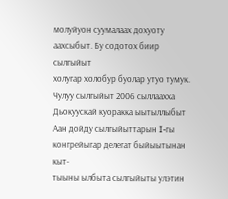молуйуон суумалаах дохуоту аахсыбыт. Бу содотох биир сылгыйыт
холугар холобур буолар утуо тумук.
Чулуу сылгыйыт 2006 сыллаахха Дьокуускай куоракка ыытыллыбыт
Аан дойду сылгыйыттарын I-гы конгрейыгар делегат быйыытынан кыт-
тыыны ылбыта сылгыйыты улэтин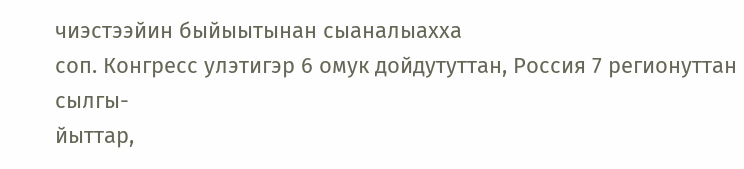чиэстээйин быйыытынан сыаналыахха
соп. Конгресс улэтигэр 6 омук дойдутуттан, Россия 7 регионуттан сылгы-
йыттар,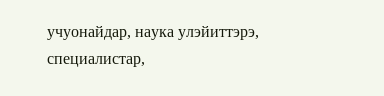учуонайдар, наука улэйиттэрэ, специалистар,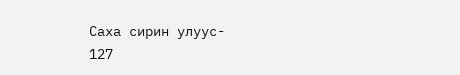Саха сирин улуус-
127